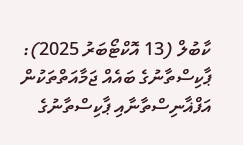ކާބުލް (13 އޮކްޓޯބަރު 2025): ޕާކިސްތާނުގެ ބައެއް ޖަމާއަތްތަކުން އަފްޣާނިސްތާނާއި ޕާކިސްތާނުގެ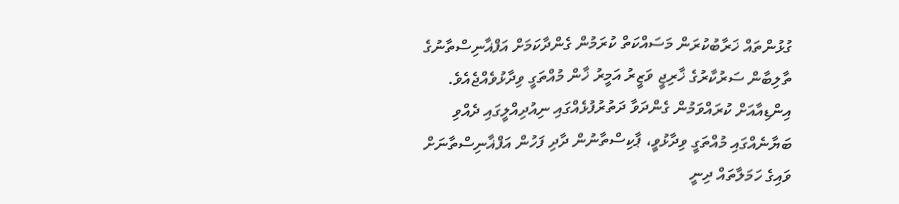ގުޅުންތައް ޚަރާބުކުރަން މަސައްކަތް ކުރަމުން ގެންދާކަމަށް އަފްޣާނިސްތާނުގެ ތާލިބާން ސަރުކާރުގެ ޚާރިޖީ ވަޒީރު އަމީރު ޚާން މުއްތަގީ ވިދާޅުވެއްޖެއެވެ.
އިންޑިއާއަށް ކުރައްވަމުން ގެންދަވާ ދަތުރުފުޅެއްގައި ނިއުދިއްލީގައި ދެއްވި ބަޔާނެއްގައި މުއްތަގީ ވިދާޅުވީ، ޕާކިސްތާނުން ދާދި ފަހުން އަފްޣާނިސްތާނަށް ވައިގެ ހަމަލާތައް ދިނީ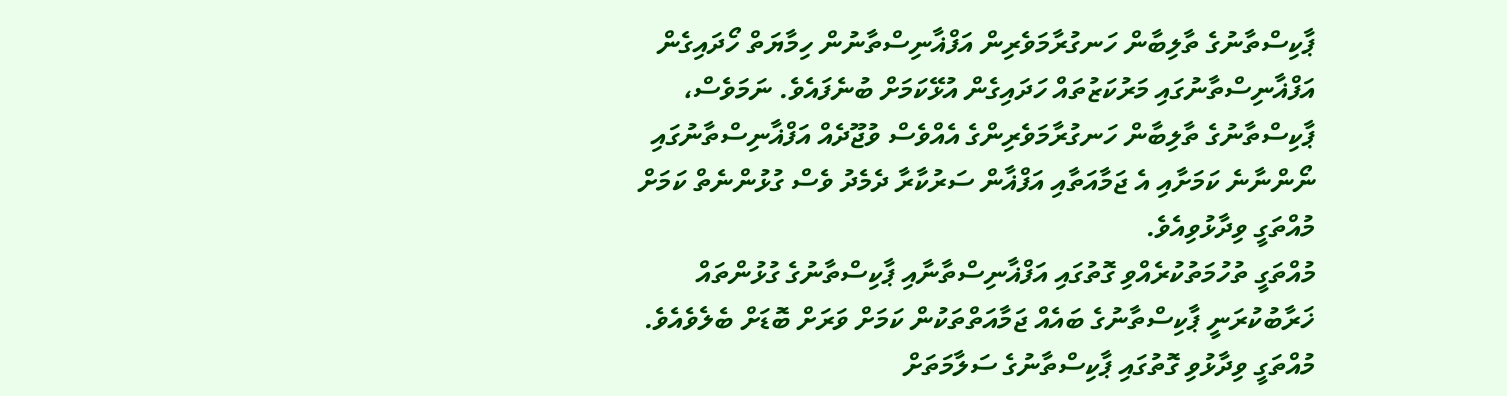ޕާކިސްތާނުގެ ތާލިބާން ހަނގުރާމަވެރިން އަފްޣާނިސްތާނުން ހިމާޔަތް ހޯދައިގެން އަފްޣާނިސްތާނުގައި މަރުކަޒުތައް ހަދައިގެން އުޅޭކަމަށް ބުނެފައެވެ. ނަމަވެސް، ޕާކިސްތާނުގެ ތާލިބާން ހަނގުރާމަވެރިންގެ އެއްވެސް ވުޖޫދެއް އަފްޣާނިސްތާނުގައި ނޯންނާނެ ކަމަށާއި އެ ޖަމާއަތާއި އަފްޣާން ސަރުކާރާ ދެމެދު ވެސް ގުޅުންނެތް ކަމަށް މުއްތަގީ ވިދާޅުވިއެވެ.
މުއްތަގީ ތުހުމަތުކުރެއްވި ގޮތުގައި އަފްޣާނިސްތާނާއި ޕާކިސްތާނުގެ ގުޅުންތައް ޚަރާބުކުރަނީ ޕާކިސްތާނުގެ ބައެއް ޖަމާއަތްތަކުން ކަމަށް ވަރަށް ބޮޑަށް ބެލެވެއެވެ. މުއްތަގީ ވިދާޅުވި ގޮތުގައި ޕާކިސްތާނުގެ ސަލާމަތަށް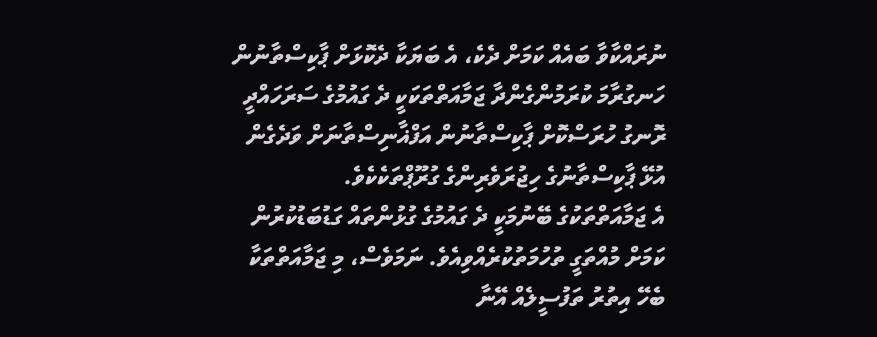ނުރައްކާވާ ބައެއް ކަމަށް ދެކެ، އެ ބަޔަކާ ދެކޮޅަށް ޕާކިސްތާނުން ހަނގުރާމަ ކުރަމުންގެންދާ ޖަމާއަތްތަކަކީ ދެ ގައުމުގެ ސަރަހައްދީ ރޮނގު ހުރަސްކޮށް ޕާކިސްތާނުން އަފްޣާނިސްތާނަށް ވަދެގެން އުޅޭ ޕާކިސްތާނުގެ ހިޖުރަވެރިންގެ ގުރޫޕްތަކެކެވެ.
އެ ޖަމާއަތްތަކުގެ ބޭނުމަކީ ދެ ގައުމުގެ ގުޅުންތައް ގަޑުބަޑުކުރުން ކަމަށް މުއްތަގީ ތުހުމަތުކުރެއްވިއެވެ. ނަމަވެސް، މި ޖަމާއަތްތަކާ ބެހޭ އިތުރު ތަފުސީލެއް އޭނާ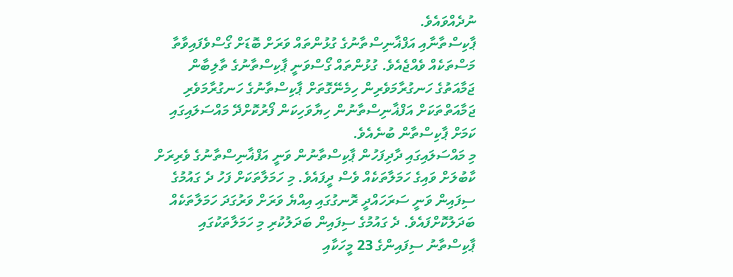ނުދެއްވައެވެ.
ޕާކިސްތާނާއި އަފްޣާނިސްތާނުގެ ގުޅުންތައް ވަރަށް ބޮޑަށް ގޯސްވެފައިވާތާ މަސްތަކެއް ވެއްޖެއެވެ. ގުޅުންތައް ގޯސްވަނީ ޕާކިސްތާނުގެ ތާލިބާން ޖަމާއަތުގެ ހަނގުރާމަވެރިން ހިމެނޭގޮތަށް ޕާކިސްތާނުގެ ހަނގުރާމަވެރި ޖަމާއަތްތަކަށް އަފްޣާނިސްތާނުން ހިޔާވަހިކަން ފޯރުކޮށްދޭ މައްސަލައިގައި ކަމަށް ޕާކިސްތާން ބުނެއެވެ.
މި މައްސަލައިގައި ދާދިފަހުން ޕާކިސްތާނުން ވަނީ އަފްޣާނިސްތާނުގެ ވެރިރަށް ކާބުލަށް ވައިގެ ހަމަލާތަކެއް ވެސް ދީފައެވެ. މި ހަމަލާތަކަށް ފަހު ދެ ގައުމުގެ ސިފައިން ވަނީ ސަރަހައްދީ ރޮނގުގައި އިއްޔެ ވަރަށް ވަރުގަދަ ހަމަލާތަކެއް ބަދަލުކޮށްފައެވެ. ދެ ގައުމުގެ ސިފައިން ބަދަލުކުރި މި ހަމަލާތަކުގައި ޕާކިސްތާނު ސިފައިންގެ 23 މީހަކާއި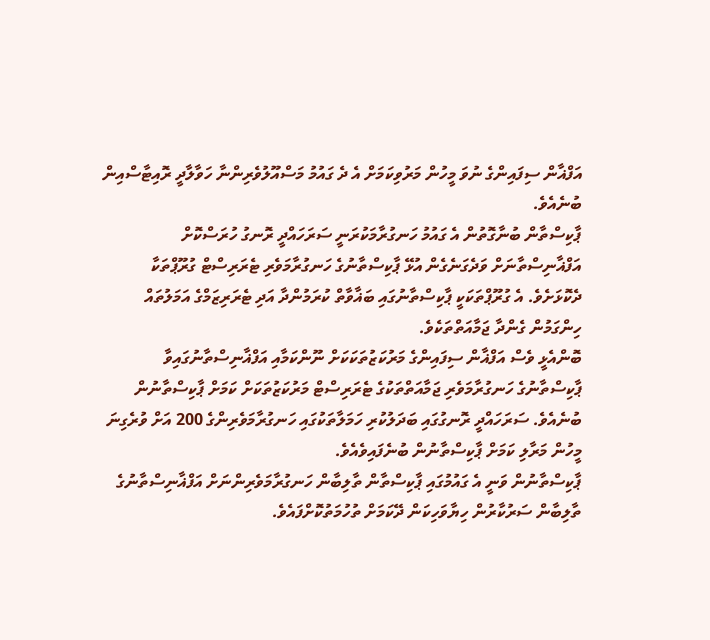އަފްޣާން ސިފައިންގެ ނުވަ މީހުން މަރުވިކަމަށް އެ ދެ ގައުމު މަސްއޫލުވެރިންނާ ހަވާލާދީ ރޮއިޓާސްއިން ބުނެއެވެ.
ޕާކިސްތާން ބުނާގޮތުން އެ ގައުމު ހަނގުރާމަކުރަނީ ސަރަހައްދީ ރޮނގު ހުރަސްކޮށް އަފްޣާނިސްތާނަށް ވަދެގަނެގެން އުޅޭ ޕާކިސްތާނުގެ ހަނގުރާމަވެރި ޓެރަރިސްޓް ގުރޫޕްތަކާ ދެކޮޅަށެވެ. އެ ގުރޫޕްތަކަކީ ޕާކިސްތާނުގައި ބަޣާވާތް ކުރަމުންދާ އަދި ޓެރަރިޒަމްގެ އަމަލުތައް ހިންގަމުން ގެންދާ ޖަމާއަތްތަކެވެ.
ބޮންއެޅީ ވެސް އަފްޣާން ސިފައިންގެ މަރުކަޒުތަކަކަށް ނޫންކަމާއި އަފްޣާނިސްތާނުގައިވާ ޕާކިސްތާނުގެ ހަނގުރާމަވެރި ޖަމާއަތްތަކުގެ ޓެރަރިސްޓް މަރުކަޒުތަކަށް ކަމަށް ޕާކިސްތާނުން ބުނެއެވެ. ސަރަހައްދީ ރޮނގުގައި ބަދަލުކުރި ހަމަލާތަކުގައި ހަނގުރާމަވެރިންގެ 200 އަށް ވުރެގިނަ މީހުން މަރާލި ކަމަށް ޕާކިސްތާނުން ބުނެފައިވެއެވެ.
ޕާކިސްތާނުން ވަނީ އެ ގައުމުގައި ޕާކިސްތާން ތާލިބާން ހަނގުރާމަވެރިންނަށް އަފްޣާނިސްތާނުގެ ތާލިބާން ސަރުކާރުން ހިޔާވަހިކަން ދޭކަމަށް ތުހުމަތުކޮށްފައެވެ.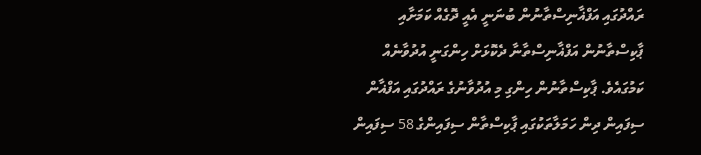ރައްދުގައި އަފްޣާނިސްތާނުން ބުނަނީ އެއީ ދޮގެއް ކަމަށާއި ޕާކިސްތާނުން އަފްޣާނިސްތާނާ ދެކޮޅަށް ހިންގަނީ އުދުވާނެއް ކަމުގައެވެ. ޕާކިސްތާނުން ހިންގި މި އުދުވާނުގެ ރައްދުގައި އަފްޣާން ސިފައިން ދިން ހަމަލާތަކުގައި ޕާކިސްތާން ސިފައިންގެ 58 ސިފައިން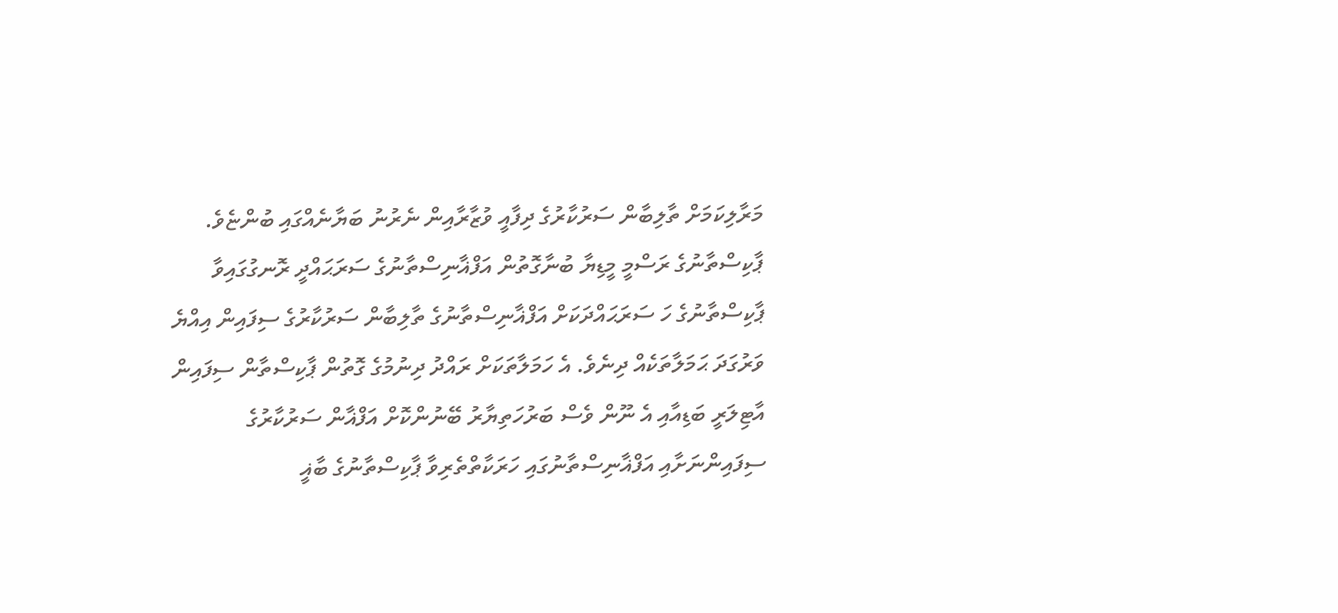މަރާލިކަމަށް ތާލިބާން ސަރުކާރުގެ ދިފާއީ ވުޒާރާއިން ނެރުނު ބަޔާނެއްގައި ބުންޏެވެ.
ޕާކިސްތާނުގެ ރަސްމީ މީޑިޔާ ބުނާގޮތުން އަފްޣާނިސްތާނުގެ ސަރަޙައްދީ ރޮނގުގައިވާ ޕާކިސްތާނުގެ ހަ ސަރަޙައްދަކަށް އަފްޣާނިސްތާނުގެ ތާލިބާން ސަރުކާރުގެ ސިފައިން އިއްޔެ ވަރުގަދަ ޙަމަލާތަކެއް ދިނެވެ. އެ ހަމަލާތަކަށް ރައްދު ދިނުމުގެ ގޮތުން ޕާކިސްތާން ސިފައިން އާޓިލަރީ ބަޑިއާއި އެ ނޫން ވެސް ބަރުހަތިޔާރު ބޭނުންކޮށް އަފްޣާން ސަރުކާރުގެ ސިފައިންނަށާއި އަފްޣާނިސްތާނުގައި ހަރަކާތްތެރިވާ ޕާކިސްތާނުގެ ބާޣީ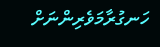ހަނގުރާމަވެރިންނަށް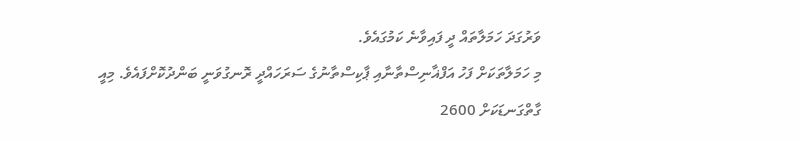ވަރުގަދަ ހަމަލާތައް ދީ ފައިވާނެ ކަމުގައެވެ.
މި ހަމަލާތަކަށް ފަހު އަފްޣާނިސްތާނާއި ޕާކިސްތާނުގެ ސަރަހައްދީ ރޮނގުވަނީ ބަންދުކޮށްފައެވެ. މިއީ ގާތްގަނޑަކަށް 2600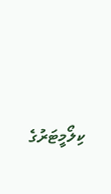ކިލޯމީޓަރުގެ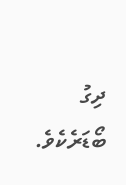ދިގު ބޯޑަރެކެވެ.